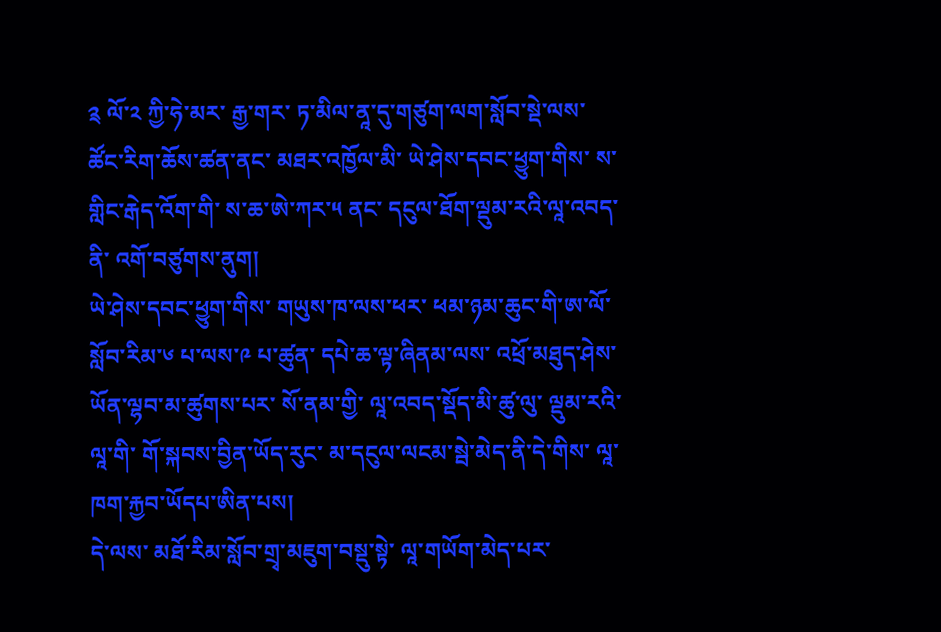༉ ལོ་༢ ཀྱི་ཧེ་མར་ རྒྱ་གར་ ཏ་མིལ་ནཱ་དུ་གཙུག་ལག་སློབ་སྡེ་ལས་ ཚོང་རིག་ཆོས་ཚན་ནང་ མཐར་འཁྱོལ་མི་ ཡེ་ཤེས་དབང་ཕྱུག་གིས་ ས་གླིང་རྒེད་འོག་གི་ ས་ཆ་ཨེ་ཀར་༥ ནང་ དངུལ་ཐོག་ལྡུམ་རའི་ལཱ་འབད་ནི་ འགོ་བཙུགས་ནུག།
ཡེ་ཤེས་དབང་ཕྱུག་གིས་ གཡུས་ཁ་ལས་ཕར་ ཕམ་ཉམ་ཆུང་གི་ཨ་ལོ་ སློབ་རིམ་༦ པ་ལས་༩ པ་ཚུན་ དཔེ་ཆ་ལྟ་ཞིནམ་ལས་ འཕྲོ་མཐུད་ཤེས་ཡོན་ལྷབ་མ་ཚུགས་པར་ སོ་ནམ་གྱི་ ལཱ་འབད་སྡོད་མི་ཚུ་ལུ་ ལྡུམ་རའི་ལཱ་གི་ གོ་སྐབས་བྱིན་ཡོད་རུང་ མ་དངུལ་ལངམ་སྦེ་མེད་ནི་དེ་གིས་ ལཱ་ཁག་རྐྱབ་ཡོདཔ་ཨིན་པས།
དེ་ལས་ མཐོ་རིམ་སློབ་གྲྭ་མཇུག་བསྡུ་སྟེ་ ལཱ་གཡོག་མེད་པར་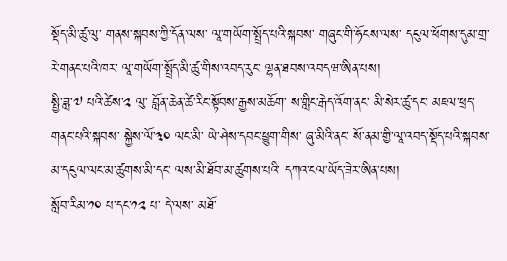སྡོད་མི་ཚུ་ལུ་ གནས་སྐབས་ཀྱི་དོན་ལས་ ལཱ་གཡོག་སྤྲོད་པའི་སྐབས་ གཞུང་གི་ཧོངས་ལས་ དངུལ་ཕོགས་དུམ་གྲ་རེ་གནང་པའི་ཁར་ ལཱ་གཡོག་སྤྲོད་མི་ཚུ་གིས་འབད་རུང་ ལྷན་ཐབས་འབདཝ་ཨིན་པས།
སྤྱི་ཟླ་༧ པའི་ཚེས་༢ ལུ་ བློན་ཆེན་ཚེ་རིང་སྟོབས་རྒྱས་མཆོག་ ས་གླིང་རྒེད་འོག་ནང་ མི་སེར་ཚུ་དང་ མཇལ་ཕྲད་གནང་པའི་སྐབས་ སྐྱེས་ལོ་༣༠ ལང་མི་ ཡེ་ཤེས་དབང་ཕྱུག་གིས་ ཞུ་མིའི་ནང་ སོ་ནམ་གྱི་ལཱ་འབད་སྡོད་པའི་སྐབས་ མ་དངུལ་ལང་མ་ཚུགས་མི་དང་ ལས་མི་ཐོབ་མ་ཚུགས་པའི་ དཀའ་ངལ་ཡོད་ཟེར་ཨིན་པས།
སློབ་རིམ་༡༠ པ་དང་༡༢ པ་ དེ་ལས་ མཐོ་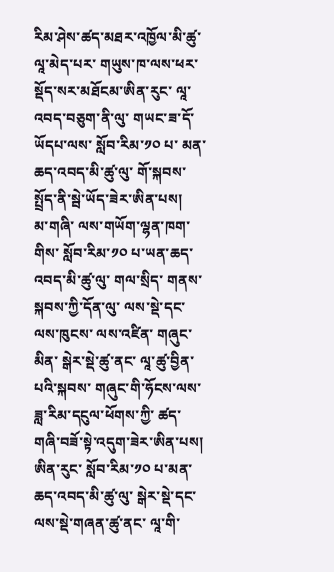རིམ་ཤེས་ཚད་མཐར་འཁྱོལ་མི་ཚུ་ ལཱ་མེད་པར་ གཡུས་ཁ་ལས་ཕར་ སྡོད་སར་མཐོངམ་ཨིན་རུང་ ལཱ་འབད་བཅུག་ནི་ལུ་ གཡང་ཟ་དོ་ཡོདཔ་ལས་ སློབ་རིམ་༡༠ པ་ མན་ཆད་འབད་མི་ཚུ་ལུ་ གོ་སྐབས་སྤྲོད་ནི་སྦེ་ཡོད་ཟེར་ཨིན་པས།
མ་གཞི་ ལས་གཡོག་ལྷན་ཁག་གིས་ སློབ་རིམ་༡༠ པ་ཡན་ཆད་འབད་མི་ཚུ་ལུ་ གལ་སྲིད་ གནས་སྐབས་ཀྱི་དོན་ལུ་ ལས་སྡེ་དང་ ལས་ཁུངས་ ལས་འཛིན་ གཞུང་མིན་ སྒེར་སྡེ་ཚུ་ནང་ ལཱ་ཚུ་བྱིན་པའི་སྐབས་ གཞུང་གི་ཧོངས་ལས་ ཟླ་རིམ་དངུལ་ཕོགས་ཀྱི་ ཚད་གཞི་བཟོ་སྟེ་འདུག་ཟེར་ཨིན་པས།
ཨིན་རུང་ སློབ་རིམ་༡༠ པ་མན་ཆད་འབད་མི་ཚུ་ལུ་ སྒེར་སྡེ་དང་ ལས་སྡེ་གཞན་ཚུ་ནང་ ལཱ་གི་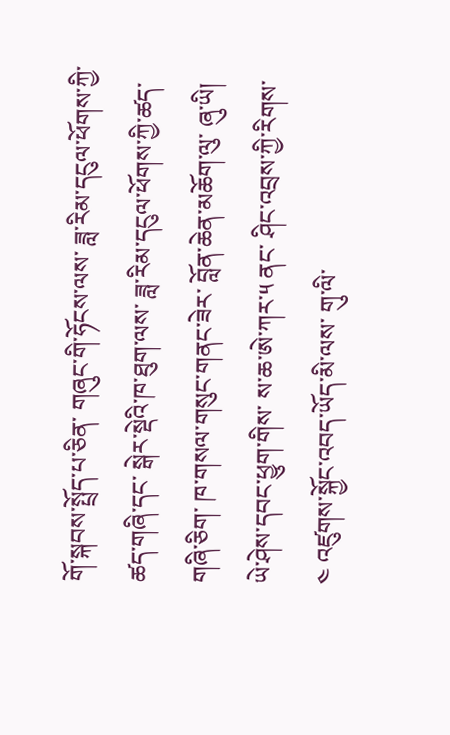གོ་སྐབས་སྤྲོད་པ་ཅིན་ གཞུང་གི་ཧོངས་ལས་ ཟླ་རིམ་དངུལ་ཕོགས་ཀྱི་ཚད་གཞི་དང་ སྒེར་སྡེའི་ཁ་ཐུག་ལས་ ཟླ་རིམ་དངུལ་ཕོགས་ཀྱི་ཚད་གཞི་ཅིག་ ཁ་གསལ་གསུང་གནང་ཟེར་ བློན་ཆེན་མཆོག་ལུ་ ཞུ་ཡི།
ཡེ་ཤེས་དབང་ཕྱུག་གིས་ ས་ཆ་ཨེ་ཀར་༥ ནང་ ཤིང་འབྲས་ཀྱི་རིགས་༤ འཛུགས་སྐྱོང་འབད་ཡོད་མི་ལས་ གུ་ལི་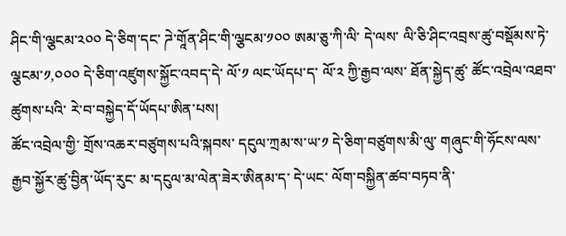ཤིང་གི་ལྕངམ་༢༠༠ དེ་ཅིག་དང་ ཌེ་གཱོན་ཤིང་གི་ལྕངམ་༡༠༠ ཨམ་ཅུ་ཀི་ལི་ དེ་ལས་ ལི་ཅི་ཤིང་འབྲས་ཚུ་བསྡོམས་ཏེ་ ལྕངམ་༡,༠༠༠ དེ་ཅིག་འཛུགས་སྐྱོང་འབད་དེ་ ལོ་༡ ལང་ཡོདཔ་ད་ ལོ་༢ ཀྱི་རྒྱབ་ལས་ ཐོན་སྐྱེད་ཚུ་ ཚོང་འབྲེལ་འཐབ་ཚུགས་པའི་ རེ་བ་བསྐྱེད་དོ་ཡོདཔ་ཨིན་པས།
ཚོང་འབྲེལ་གྱི་ གྲོས་འཆར་བཙུགས་པའི་སྐབས་ དངུལ་ཀྲམ་ས་ཡ་༡ དེ་ཅིག་བཙུགས་མི་ལུ་ གཞུང་གི་ཧོངས་ལས་ རྒྱབ་སྐྱོར་ཚུ་བྱིན་ཡོད་རུང་ མ་དངུལ་མ་ལེན་ཟེར་ཨིནམ་ད་ དེ་ཡང་ ལོག་བསྐྱིན་ཚབ་བཏབ་ནི་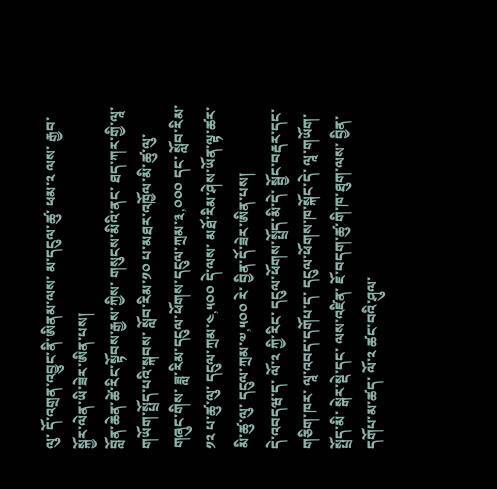ལུ་ དོ་འགྲན་འབྱུང་ནི་ཨིནམ་ལས་ མ་དངུལ་ཚུ་ ཕམ་༢ ལས་ རྒྱབ་སྐྱོར་ལེན་ཡི་ཟེར་ཨིན་པས།
བློན་ཆེན་ཚེ་རིང་སྟོབས་རྒྱས་ཀྱིས་ གསུངས་མིའི་ནང་ ཐད་ཀར་གྱི་ལཱ་གཡོག་སྤྲོད་པའི་སྐབས་ སློབ་རིམ་༡༠ པ་མཐར་འཁྱོལ་མི་ཚུ་ལུ་ གཞུང་གིས་ ཟླ་རིམ་དངུལ་ཕོགས་དངུལ་ཀྲམ་༣,༠༠༠ དང་ སློབ་རིམ་༡༢ པ་ཚུ་ལུ་ དངུལ་ཀྲམ་༤,༥༠༠ དེ་ལས་ མཐོ་རིམ་ཤེས་ཡོན་ལྟ་ཚར་མི་ཚུ་ལུ་ དངུལ་ཀྲམ་༧,༥༠༠ རེ་ བྱིན་དོ་ཟེར་ཨིན་པས།
དེ་འབདཝ་ད་ ལོ་༢ ཀྱི་རིང་ དངུལ་ཕོགས་སྤྲོད་མི་དེ་ སྦྱོང་བརྡར་དང་གཅིག་ཁར་ ལཱ་འབད་དགོཔ་ད་ དངུལ་ཕོགས་ཁ་སྐོང་དེ་ ལཱ་གཡོག་སྤྲོད་མི་ སྒེར་སྡེ་དང་ ལས་འཛིན་ ཇོ་བདག་ཚུ་གི་ཁ་ཐུག་ལས་ བྱིན་དགོཔ་མ་ཚད་ ལོ་༢ ཚང་བའི་ཤུལ་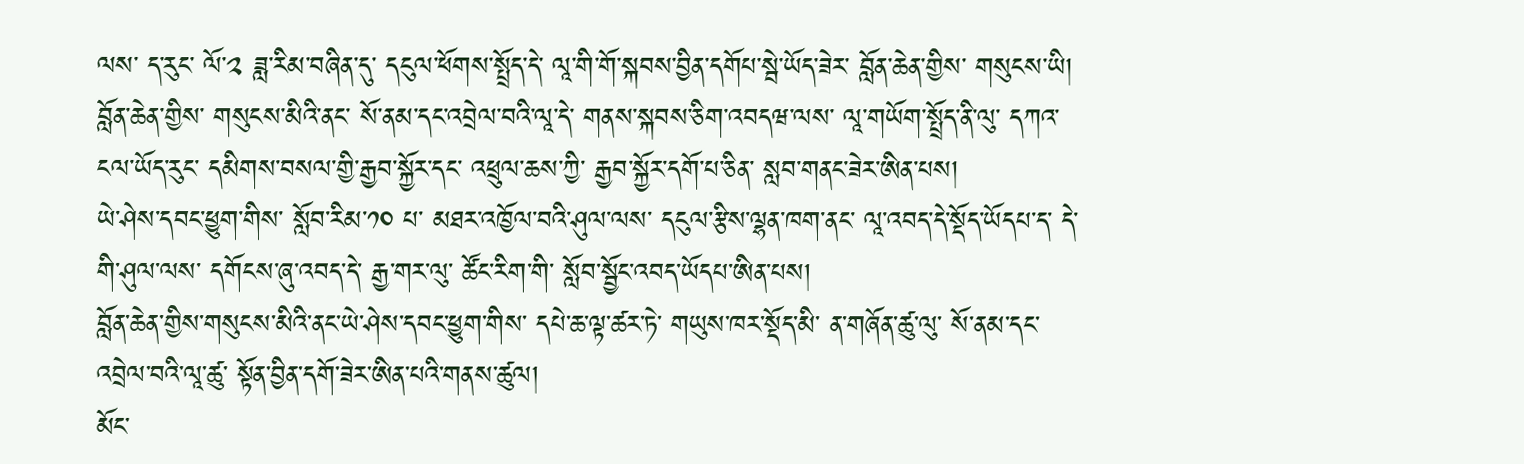ལས་ ད་རུང་ ལོ་༢ ཟླ་རིམ་བཞིན་དུ་ དངུལ་ཕོགས་སྤྲོད་དེ་ ལཱ་གི་གོ་སྐབས་བྱིན་དགོཔ་སྦེ་ཡོད་ཟེར་ བློན་ཆེན་གྱིས་ གསུངས་ཡི།
བློན་ཆེན་གྱིས་ གསུངས་མིའི་ནང་ སོ་ནམ་དང་འབྲེལ་བའི་ལཱ་དེ་ གནས་སྐབས་ཅིག་འབདཝ་ལས་ ལཱ་གཡོག་སྤྲོད་ནི་ལུ་ དཀའ་ངལ་ཡོད་རུང་ དམིགས་བསལ་གྱི་རྒྱབ་སྐྱོར་དང་ འཕྲུལ་ཆས་ཀྱི་ རྒྱབ་སྐྱོར་དགོ་པ་ཅིན་ སླབ་གནང་ཟེར་ཨིན་པས།
ཡེ་ཤེས་དབང་ཕྱུག་གིས་ སློབ་རིམ་༡༠ པ་ མཐར་འཁྱོལ་བའི་ཤུལ་ལས་ དངུལ་རྩིས་ལྷན་ཁག་ནང་ ལཱ་འབད་དེ་སྡོད་ཡོདཔ་ད་ དེ་གི་ཤུལ་ལས་ དགོངས་ཞུ་འབད་དེ་ རྒྱ་གར་ལུ་ ཚོང་རིག་གི་ སློབ་སྦྱོང་འབད་ཡོདཔ་ཨིན་པས།
བློན་ཆེན་གྱིས་གསུངས་མིའི་ནང་ཡེ་ཤེས་དབང་ཕྱུག་གིས་ དཔེ་ཆ་ལྟ་ཚར་ཏེ་ གཡུས་ཁར་སྡོད་མི་ ན་གཞོན་ཚུ་ལུ་ སོ་ནམ་དང་འབྲེལ་བའི་ལཱ་ཚུ་ སྟོན་བྱིན་དགོ་ཟེར་ཨིན་པའི་གནས་ཚུལ།
མོང་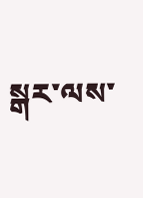སྒར་ལས་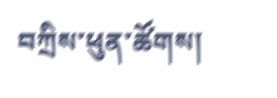བཀྲིས་ཕུན་ཚོགས།